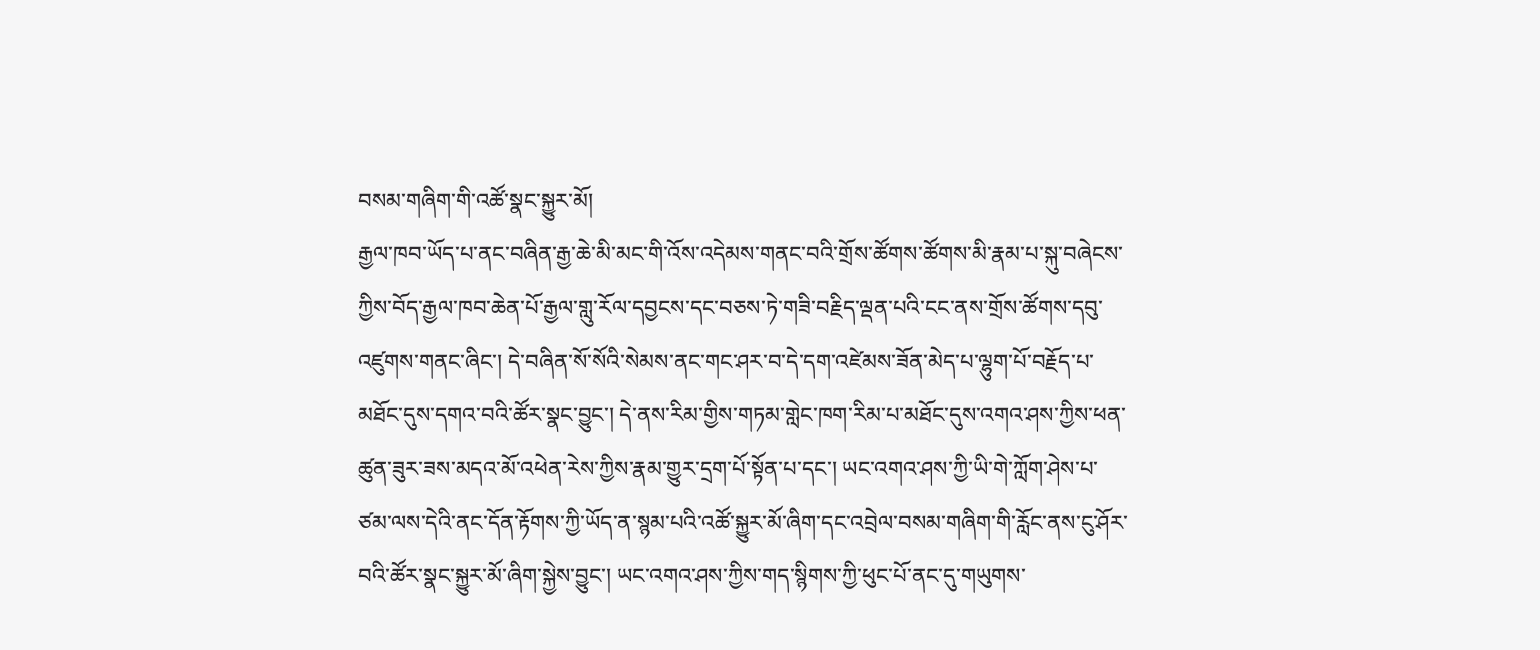བསམ་གཞིག་གི་འཚོ་སྣང་སྐྱུར་མོ།
རྒྱལ་ཁབ་ཡོད་པ་ནང་བཞིན་རྒྱ་ཆེ་མི་མང་གི་འོས་འདེམས་གནང་བའི་གྲོས་ཚོགས་ཚོགས་མི་རྣམ་པ་སྐུ་བཞེངས་ཀྱིས་བོད་རྒྱལ་ཁབ་ཆེན་པོ་རྒྱལ་གླུ་རོལ་དབྱངས་དང་བཅས་ཏེ་གཟི་བརྗིད་ལྡན་པའི་ངང་ནས་གྲོས་ཚོགས་དབུ་འཛུགས་གནང་ཞིང་། དེ་བཞིན་སོ་སོའི་སེམས་ནང་གང་ཤར་བ་དེ་དག་འཛེམས་ཟོན་མེད་པ་ལྷུག་པོ་བརྗོད་པ་མཐོང་དུས་དགའ་བའི་ཚོར་སྣང་བྱུང་། དེ་ནས་རིམ་གྱིས་གཏམ་གླེང་ཁག་རིམ་པ་མཐོང་དུས་འགའ་ཤས་ཀྱིས་ཕན་ཚུན་ཟུར་ཟས་མདའ་མོ་འཕེན་རེས་ཀྱིས་རྣམ་གྱུར་དྲག་པོ་སྟོན་པ་དང་། ཡང་འགའ་ཤས་ཀྱི་ཡི་གེ་ཀློག་ཤེས་པ་ཙམ་ལས་དེའི་ནང་དོན་རྟོགས་ཀྱི་ཡོད་ན་སྙམ་པའི་འཚོ་སྐྱུར་མོ་ཞིག་དང་འབྲེལ་བསམ་གཞིག་གི་རློང་ནས་ངུ་ཤོར་བའི་ཚོར་སྣང་སྐྱུར་མོ་ཞིག་སྐྱེས་བྱུང་། ཡང་འགའ་ཤས་ཀྱིས་གད་སྙིགས་ཀྱི་ཕུང་པོ་ནང་དུ་གཡུགས་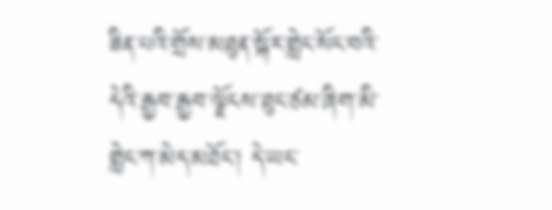ཟིན་པའི་གྲོས་མཐུན་སྐོར་གླེང་སོང་བའི་དེའི་རྒྱབ་རྒྱབ་ལྗོངས་ཐུང་ཙམ་ཞིག་མི་གླེང་ཀ་མེད་མཐོང་། དེ་ཡང་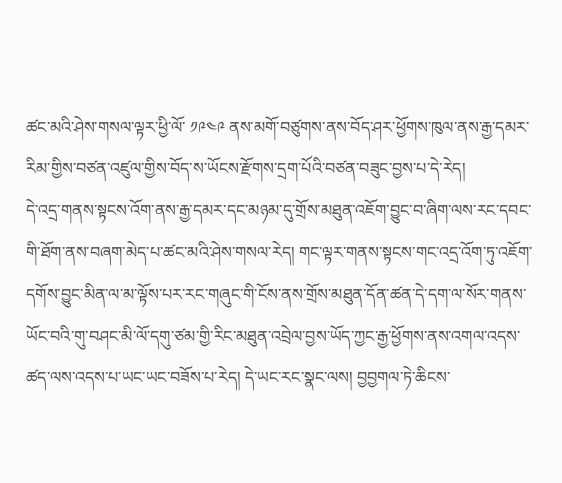ཚང་མའི་ཤེས་གསལ་ལྟར་ཕྱི་ལོ་ ༡༩༤༩ ནས་མགོ་བཙུགས་ནས་བོད་ཤར་ཕྱོགས་ཁུལ་ནས་རྒྱ་དམར་རིམ་གྱིས་བཙན་འཛུལ་གྱིས་བོད་ས་ཡོངས་རྫོགས་དྲག་པོའི་བཙན་བཟུང་བྱས་པ་དེ་རེད།
དེ་འདྲ་གནས་སྟངས་འོག་ནས་རྒྱ་དམར་དང་མཉམ་དུ་གྲོས་མཐུན་འཇོག་བྱུང་བ་ཞིག་ལས་རང་དབང་གི་ཐོག་ནས་བཞག་མེད་པ་ཚང་མའི་ཤེས་གསལ་རེད། གང་ལྟར་གནས་སྟངས་གང་འདྲ་འོག་ཏུ་འཇོག་དགོས་བྱུང་མིན་ལ་མ་ལྟོས་པར་རང་གཞུང་གི་ངོས་ནས་གྲོས་མཐུན་དོན་ཚན་དེ་དག་ལ་སོར་གནས་ཡོང་བའི་གུ་བཤང་མི་ལོ་དགུ་ཙམ་གྱི་རིང་མཐུན་འབྲེལ་བྱས་ཡོད་ཀྱང་རྒྱ་ཕྱོགས་ནས་འགལ་འདས་ཚད་ལས་འདས་པ་ཡང་ཡང་བཟོས་པ་རེད། དེ་ཡང་རང་སྣང་ལས། བྱབྱགལ་ཏེ་ཆིངས་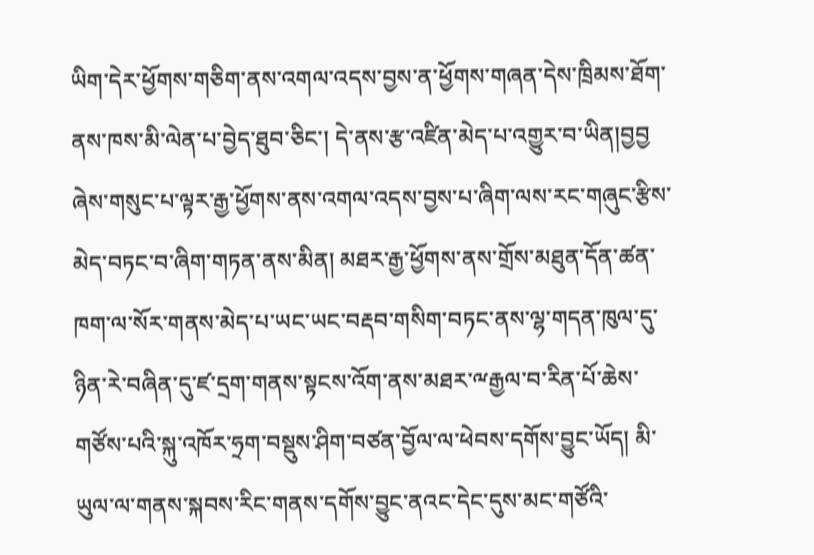ཡིག་དེར་ཕྱོགས་གཅིག་ནས་འགལ་འདས་བྱས་ན་ཕྱོགས་གཞན་དེས་ཁྲིམས་ཐོག་ནས་ཁས་མི་ལེན་པ་བྱེད་ཐུབ་ཅིང་། དེ་ནས་རྩ་འཛིན་མེད་པ་འགྱུར་བ་ཡིན།བྱབྱ ཞེས་གསུང་པ་ལྟར་རྒྱ་ཕྱོགས་ནས་འགལ་འདས་བྱས་པ་ཞིག་ལས་རང་གཞུང་རྩིས་མེད་བཏང་བ་ཞིག་གཏན་ནས་མིན། མཐར་རྒྱ་ཕྱོགས་ནས་གྲོས་མཐུན་དོན་ཚན་ཁག་ལ་སོར་གནས་མེད་པ་ཡང་ཡང་བརྡབ་གསིག་བཏང་ནས་ལྷ་གདན་ཁུལ་དུ་ཉིན་རེ་བཞིན་དུ་ཛ་དྲག་གནས་སྟངས་འོག་ནས་མཐར་ྋརྒྱལ་བ་རིན་པོ་ཆེས་གཙོས་པའི་སྐུ་འཁོར་ཧྲག་བསྡུས་ཤིག་བཙན་བྱོལ་ལ་ཕེབས་དགོས་བྱུང་ཡོད། མི་ཡུལ་ལ་གནས་སྐབས་རིང་གནས་དགོས་བྱུང་ནའང་དེང་དུས་མང་གཙོའི་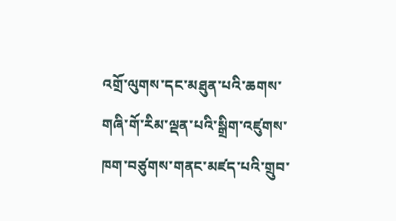འགྲོ་ལུགས་དང་མཐུན་པའི་ཆགས་གཞི་གོ་རིམ་ལྡན་པའི་སྒྲིག་འཛུགས་ཁག་བཙུགས་གནང་མཛད་པའི་གྲུབ་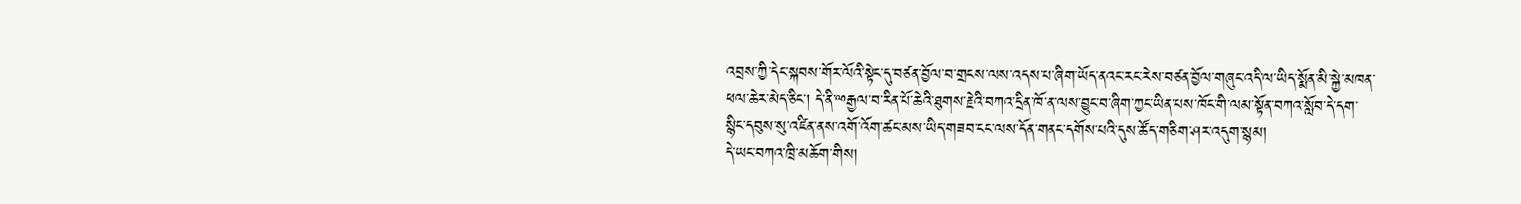འབྲས་ཀྱི་དེང་སྐབས་གོར་ལོའི་སྟེང་དུ་བཙན་བྱོལ་བ་གྲངས་ལས་འདས་པ་ཞིག་ཡོད་ནའང་རང་རེས་བཙན་བྱོལ་གཞུང་འདི་ལ་ཡིད་སྨོན་མི་སྐྱེ་མཁན་ཕལ་ཆེར་མེད་ཅིང་། དེ་ནི་ྋརྒྱལ་བ་རིན་པོ་ཆེའི་ཐུགས་རྗེའི་བཀའ་དྲིན་ཁོ་ན་ལས་བྱུང་བ་ཞིག་ཀྱང་ཡིན་པས་ཁོང་གི་ལམ་སྟོན་བཀའ་སློབ་དེ་དག་སྙིང་དབུས་སུ་འཛིན་ནས་འགོ་འོག་ཚང་མས་ཡིད་གཟབ་ངང་ལས་དོན་གནང་དགོས་པའི་དུས་ཚོད་གཅིག་ཤར་འདུག་སྙམ།
དེ་ཡང་བཀའ་ཁྲི་མཆོག་གིས།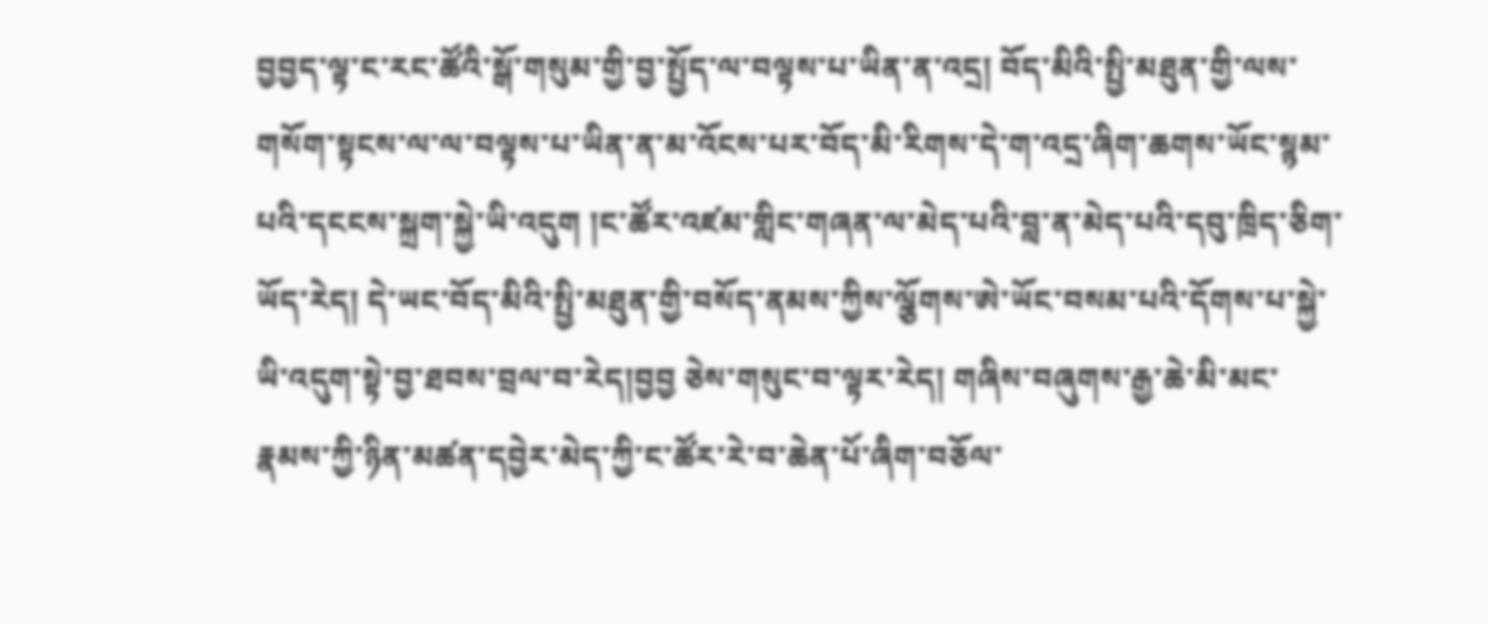བྱབྱད་ལྟ་ང་རང་ཚོའི་སྒོ་གསུམ་གྱི་བྱ་སྤྱོད་ལ་བལྟས་པ་ཡིན་ན་འདྲ། བོད་མིའི་སྤྱི་མཐུན་གྱི་ལས་གསོག་སྟངས་ལ་ལ་བལྟས་པ་ཡིན་ན་མ་འོངས་པར་བོད་མི་རིགས་དེ་ག་འདྲ་ཞིག་ཆགས་ཡོང་སྙམ་པའི་དངངས་སྐྲག་སྐྱེ་ཡི་འདུག །ང་ཚོར་འཛམ་གླིང་གཞན་ལ་མེད་པའི་བླ་ན་མེད་པའི་དབུ་ཁྲིད་ཅིག་ཡོད་རེད། དེ་ཡང་བོད་མིའི་སྤྱི་མཐུན་གྱི་བསོད་ནམས་ཀྱིས་ལྕོགས་ཨེ་ཡོང་བསམ་པའི་དོགས་པ་སྐྱེ་ཡི་འདུག་སྟེ་བྱ་ཐབས་བྲལ་བ་རེད།བྱབྱ ཅེས་གསུང་བ་ལྟར་རེད། གཞིས་བཞུགས་རྒྱ་ཆེ་མི་མང་རྣམས་ཀྱི་ཉིན་མཚན་དབྱེར་མེད་ཀྱི་ང་ཚོར་རེ་བ་ཆེན་པོ་ཞིག་བཅོལ་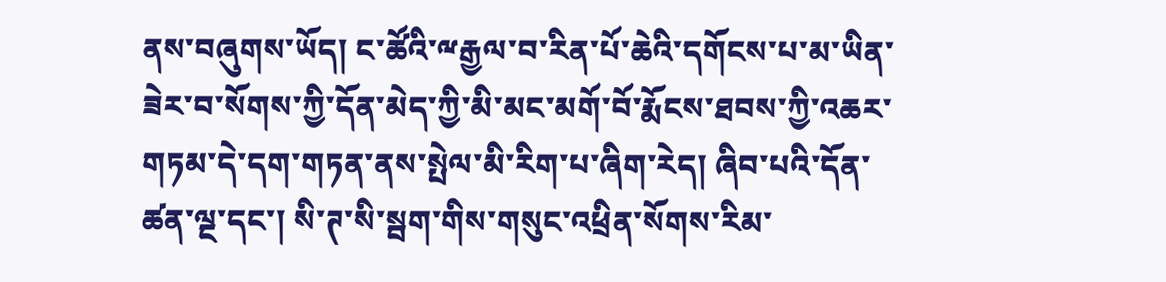ནས་བཞུགས་ཡོད། ང་ཚོའི་ྋརྒྱལ་བ་རིན་པོ་ཆེའི་དགོངས་པ་མ་ཡིན་ཟེར་བ་སོགས་ཀྱི་དོན་མེད་ཀྱི་མི་མང་མགོ་བོ་རྨོངས་ཐབས་ཀྱི་འཆར་གཏམ་དེ་དག་གཏན་ནས་སྤེལ་མི་རིག་པ་ཞིག་རེད། ཞིབ་པའི་དོན་ཚན་ལྔ་དང་། སི་ཊ་སི་སྦག་གིས་གསུང་འཕྲིན་སོགས་རིམ་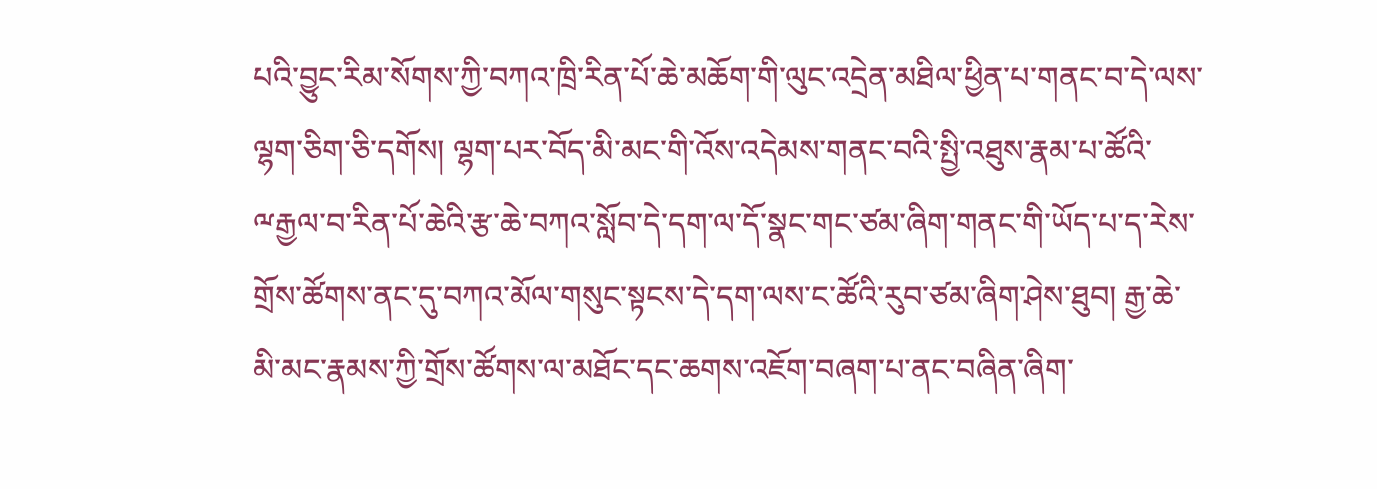པའི་བྱུང་རིམ་སོགས་ཀྱི་བཀའ་ཁྲི་རིན་པོ་ཆེ་མཆོག་གི་ལུང་འདྲེན་མཐིལ་ཕྱིན་པ་གནང་བ་དེ་ལས་ལྷག་ཅིག་ཅི་དགོས། ལྷག་པར་བོད་མི་མང་གི་འོས་འདེམས་གནང་བའི་སྤྱི་འཐུས་རྣམ་པ་ཚོའི་ྋརྒྱལ་བ་རིན་པོ་ཆེའི་རྩ་ཆེ་བཀའ་སློབ་དེ་དག་ལ་དོ་སྣང་གང་ཙམ་ཞིག་གནང་གི་ཡོད་པ་ད་རེས་གྲོས་ཚོགས་ནང་དུ་བཀའ་མོལ་གསུང་སྟངས་དེ་དག་ལས་ང་ཚོའི་རུབ་ཙམ་ཞིག་ཤེས་ཐུབ། རྒྱ་ཆེ་མི་མང་རྣམས་ཀྱི་གྲོས་ཚོགས་ལ་མཐོང་དང་ཆགས་འཇོག་བཞག་པ་ནང་བཞིན་ཞིག་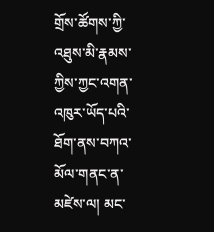གྲོས་ཚོགས་ཀྱི་འཐུས་མི་རྣམས་ཀྱིས་ཀྱང་འགན་འཁུར་ཡོད་པའི་ཐོག་ནས་བཀའ་མོལ་གནང་ན་མཛེས་ལ། མང་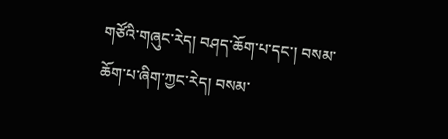གཙོའི་གཞུང་རེད། བཤད་ཆོག་པ་དང་། བསམ་ཆོག་པ་ཞིག་ཀྱང་རེད། བསམ་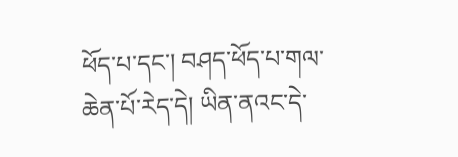ཕོད་པ་དང་། བཤད་ཕོད་པ་གལ་ཆེན་པོ་རེད་དེ། ཡིན་ནའང་དེ་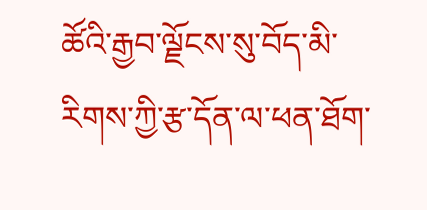ཚོའི་རྒྱབ་ལྗོངས་སུ་བོད་མི་རིགས་ཀྱི་རྩ་དོན་ལ་ཕན་ཐོག་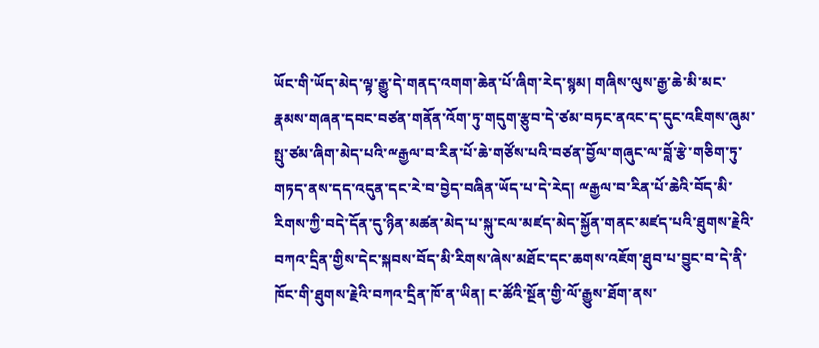ཡོང་གི་ཡོད་མེད་ལྟ་རྒྱུ་དེ་གནད་འགག་ཆེན་པོ་ཞིག་རེད་སྙམ། གཞིས་ལུས་རྒྱ་ཆེ་མི་མང་རྣམས་གཞན་དབང་བཙན་གནོན་འོག་ཏུ་གདུག་རྩུབ་དེ་ཙམ་བཏང་ནའང་ད་དུང་འཇིགས་ཞུམ་སྤུ་ཙམ་ཞིག་མེད་པའི་ྋརྒྱལ་བ་རིན་པོ་ཆེ་གཙོས་པའི་བཙན་བྱོལ་གཞུང་ལ་བློ་རྩེ་གཅིག་ཏུ་གཏད་ནས་དད་འདུན་དང་རེ་བ་བྱེད་བཞིན་ཡོད་པ་དེ་རེད། ྋརྒྱལ་བ་རིན་པོ་ཆེའི་བོད་མི་རིགས་ཀྱི་བདེ་དོན་དུ་ཉིན་མཚན་མེད་པ་སྐུ་ངལ་མཛད་མེད་སྐྱོན་གནང་མཛད་པའི་ཐུགས་རྗེའི་བཀའ་དྲིན་གྱིས་དེང་སྐབས་བོད་མི་རིགས་ཞེས་མཐོང་དང་ཆགས་འཇོག་ཐུབ་པ་བྱུང་བ་དེ་ནི་ཁོང་གི་ཐུགས་རྗེའི་བཀའ་དྲིན་ཁོ་ན་ཡིན། ང་ཚོའི་སྔོན་གྱི་ལོ་རྒྱུས་ཐོག་ནས་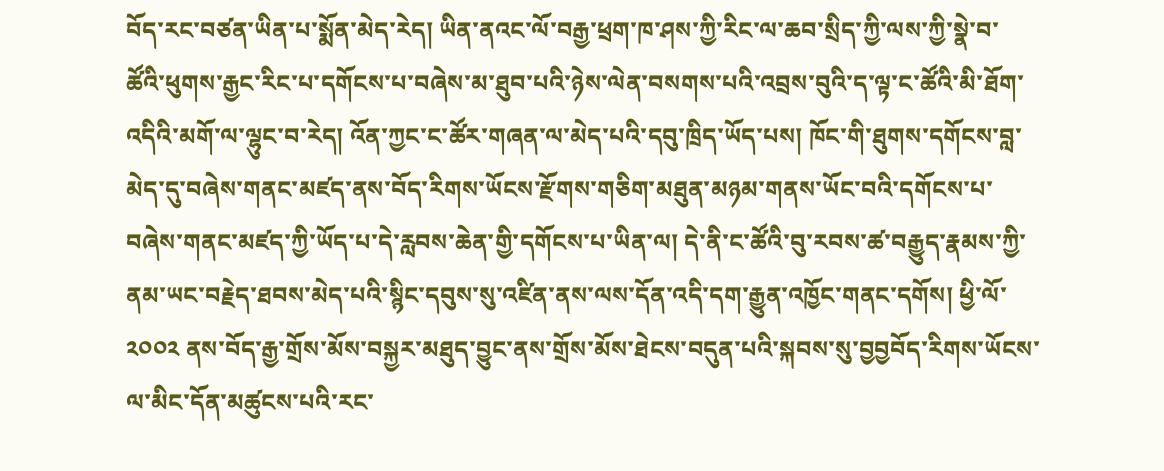བོད་རང་བཙན་ཡིན་པ་སྨོན་མེད་རེད། ཡིན་ནའང་ལོ་བརྒྱ་ཕྲག་ཁ་ཤས་ཀྱི་རིང་ལ་ཆབ་སྲིད་ཀྱི་ལས་ཀྱི་སྣེ་བ་ཚོའི་ཕུགས་རྒྱང་རིང་པ་དགོངས་པ་བཞེས་མ་ཐུབ་པའི་ཉེས་ལེན་བསགས་པའི་འབྲས་བུའི་ད་ལྟ་ང་ཚོའི་མི་ཐོག་འདིའི་མགོ་ལ་ལྷུང་བ་རེད། འོན་ཀྱང་ང་ཚོར་གཞན་ལ་མེད་པའི་དབུ་ཁྲིད་ཡོད་པས། ཁོང་གི་ཐུགས་དགོངས་བླ་མེད་དུ་བཞེས་གནང་མཛད་ནས་བོད་རིགས་ཡོངས་རྫོགས་གཅིག་མཐུན་མཉམ་གནས་ཡོང་བའི་དགོངས་པ་བཞེས་གནང་མཛད་ཀྱི་ཡོད་པ་དེ་རླབས་ཆེན་གྱི་དགོངས་པ་ཡིན་ལ། དེ་ནི་ང་ཚོའི་བུ་རབས་ཚ་བརྒྱུད་རྣམས་ཀྱི་ནམ་ཡང་བརྗེད་ཐབས་མེད་པའི་སྙིང་དབུས་སུ་འཛིན་ནས་ལས་དོན་འདི་དག་རྒྱུན་འཁྱོང་གནང་དགོས། ཕྱི་ལོ་ ༢༠༠༢ ནས་བོད་རྒྱ་གྲོས་མོས་བསྐྱར་མཐུད་བྱུང་ནས་གྲོས་མོས་ཐེངས་བདུན་པའི་སྐབས་སུ་བྱབྱབོད་རིགས་ཡོངས་ལ་མིང་དོན་མཚུངས་པའི་རང་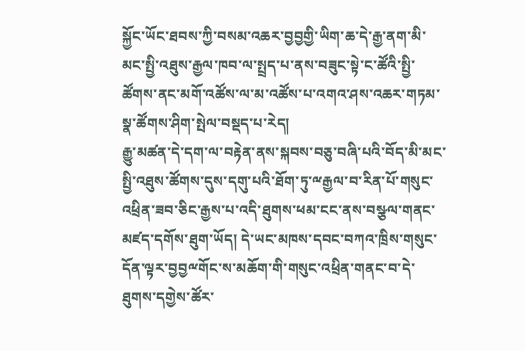སྐྱོང་ཡོང་ཐབས་ཀྱི་བསམ་འཆར་བྱབྱགྱི་ཡིག་ཆ་དེ་རྒྱ་ནག་མི་མང་སྤྱི་འཐུས་རྒྱལ་ཁབ་ལ་སྤྲད་པ་ནས་བཟུང་སྟེ་ང་ཚོའི་སྤྱི་ཚོགས་ནང་མགོ་འཚོས་ལ་མ་འཚོས་པ་འགའ་ཤས་འཆར་གཏམ་སྣ་ཚོགས་ཤིག་སྤེལ་བསྡད་པ་རེད།
རྒྱུ་མཚན་དེ་དག་ལ་བརྟེན་ནས་སྐབས་བཅུ་བཞི་པའི་བོད་མི་མང་སྤྱི་འཐུས་ཚོགས་དུས་དགུ་པའི་ཐོག་ཏུ་ྋརྒྱལ་བ་རིན་པོ་གསུང་འཕྲིན་ཟབ་ཅིང་རྒྱས་པ་འདི་ཐུགས་ཕམ་ངང་ནས་བསྩལ་གནང་མཛད་དགོས་ཐུག་ཡོད། དེ་ཡང་མཁས་དབང་བཀའ་ཁྲིས་གསུང་དོན་ལྟར་བྱབྱྋགོང་ས་མཆོག་གི་གསུང་འཕྲིན་གནང་བ་དེ་ཐུགས་དགྱེས་ཚོར་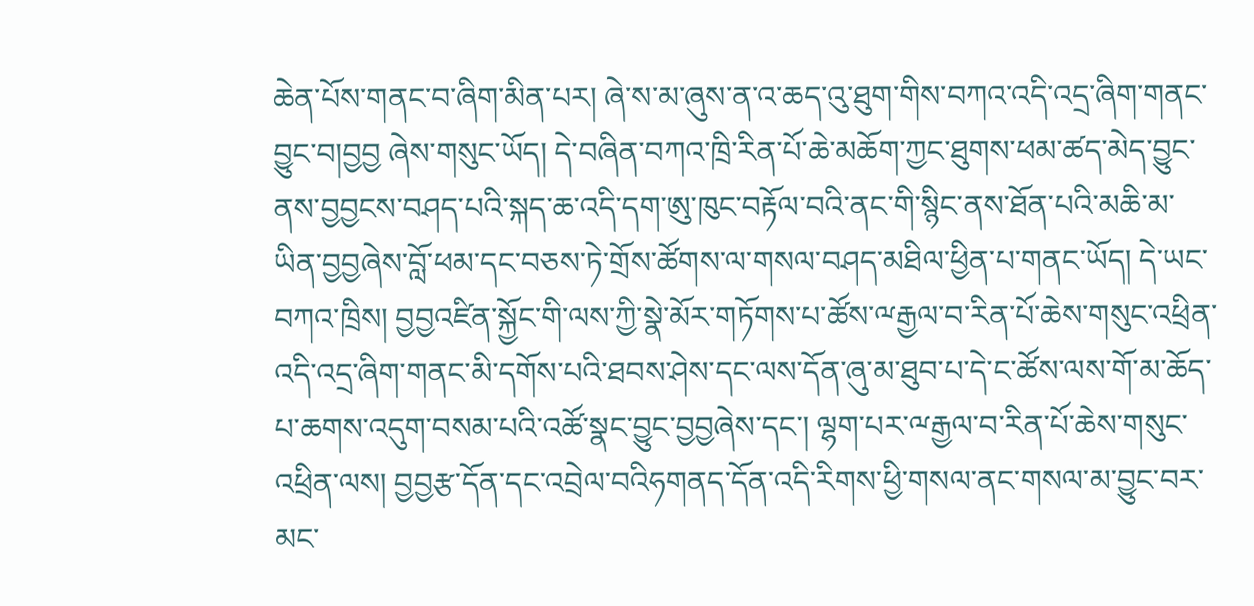ཆེན་པོས་གནང་བ་ཞིག་མིན་པར། ཞེ་ས་མ་ཞུས་ན་འ་ཆད་འུ་ཐུག་གིས་བཀའ་འདི་འདྲ་ཞིག་གནང་བྱུང་བ།བྱབྱ ཞེས་གསུང་ཡོད། དེ་བཞིན་བཀའ་ཁྲི་རིན་པོ་ཆེ་མཆོག་ཀྱང་ཐུགས་ཕམ་ཚད་མེད་བྱུང་ནས་བྱབྱངས་བཤད་པའི་སྐད་ཆ་འདི་དག་ཨུ་ཁུང་བརྟོལ་བའི་ནང་གི་སྙིང་ནས་ཐོན་པའི་མཆི་མ་ཡིན་བྱབྱཞེས་བློ་ཕམ་དང་བཅས་ཏེ་གྲོས་ཚོགས་ལ་གསལ་བཤད་མཐིལ་ཕྱིན་པ་གནང་ཡོད། དེ་ཡང་བཀའ་ཁྲིས། བྱབྱའཛིན་སྐྱོང་གི་ལས་ཀྱི་སྣེ་མོར་གཏོགས་པ་ཚོས་ྋརྒྱལ་བ་རིན་པོ་ཆེས་གསུང་འཕྲིན་འདི་འདྲ་ཞིག་གནང་མི་དགོས་པའི་ཐབས་ཤེས་དང་ལས་དོན་ཞུ་མ་ཐུབ་པ་དེ་ང་ཚོས་ལས་གོ་མ་ཆོད་པ་ཆགས་འདུག་བསམ་པའི་འཚོ་སྣང་བྱུང་བྱབྱཞེས་དང་། ལྷག་པར་ྋརྒྱལ་བ་རིན་པོ་ཆེས་གསུང་འཕྲིན་ལས། བྱབྱརྩ་དོན་དང་འབྲེལ་བའིཧགནད་དོན་འདི་རིགས་ཕྱི་གསལ་ནང་གསལ་མ་བྱུང་བར་མང་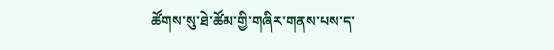ཚོགས་སུ་ཐེ་ཚོམ་གྱི་གཞིར་གནས་པས་ད་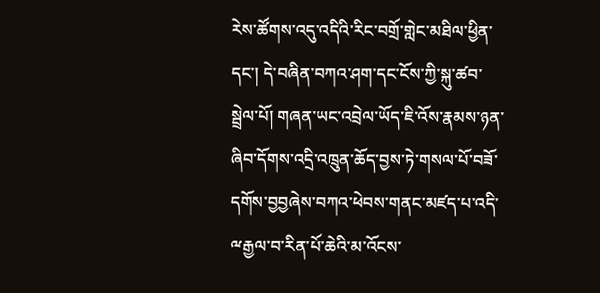རེས་ཚོགས་འདུ་འདིའི་རིང་བགྲོ་གླེང་མཐིལ་ཕྱིན་དང་། དེ་བཞིན་བཀའ་ཤག་དང་ངོས་ཀྱི་སྐུ་ཚབ་སྦྲེལ་པོ། གཞན་ཡང་འབྲེལ་ཡོད་ཇི་འོས་རྣམས་ཉན་ཞིབ་དོགས་འདྲི་འཁྲུན་ཆོད་བྱས་ཏེ་གསལ་པོ་བཟོ་དགོས་བྱབྱཞེས་བཀའ་ཕེབས་གནང་མཛད་པ་འདི་ྋརྒྱལ་བ་རིན་པོ་ཆེའི་མ་འོངས་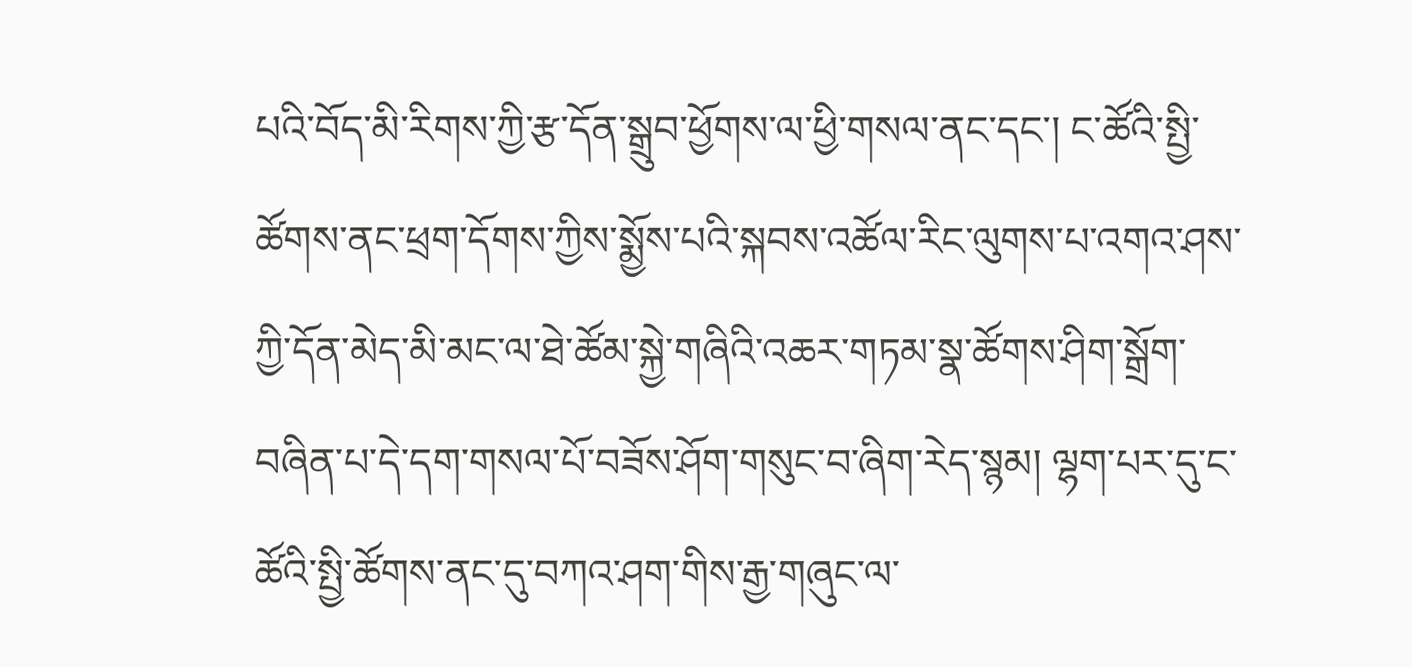པའི་བོད་མི་རིགས་ཀྱི་རྩ་དོན་སྒྲུབ་ཕྱོགས་ལ་ཕྱི་གསལ་ནང་དང་། ང་ཚོའི་སྤྱི་ཚོགས་ནང་ཕྲག་དོགས་ཀྱིས་སྨྱོས་པའི་སྐབས་འཚོལ་རིང་ལུགས་པ་འགའ་ཤས་ཀྱི་དོན་མེད་མི་མང་ལ་ཐེ་ཚོམ་སྐྱེ་གཞིའི་འཆར་གཏམ་སྣ་ཚོགས་ཤིག་སྒྲོག་བཞིན་པ་དེ་དག་གསལ་པོ་བཟོས་ཤོག་གསུང་བ་ཞིག་རེད་སྙམ། ལྷག་པར་དུ་ང་ཚོའི་སྤྱི་ཚོགས་ནང་དུ་བཀའ་ཤག་གིས་རྒྱ་གཞུང་ལ་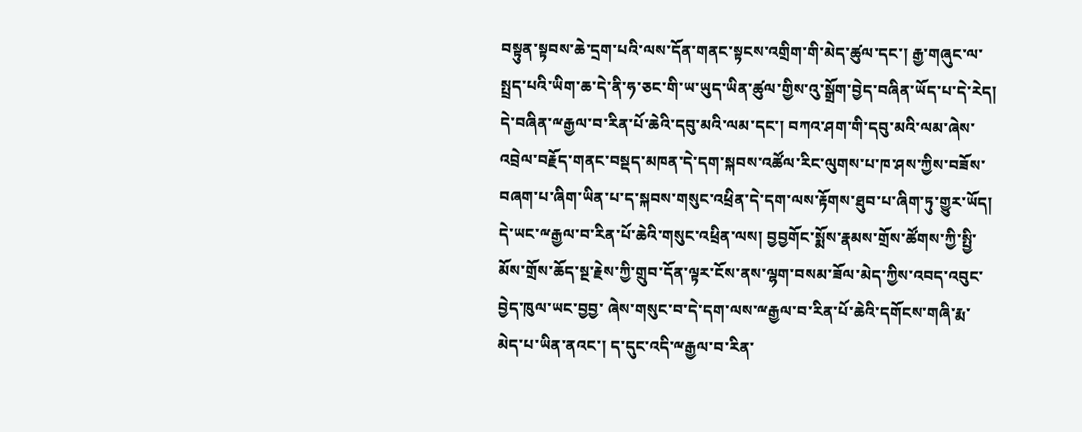བསྟུན་སྟབས་ཆེ་དྲག་པའི་ལས་དོན་གནང་སྟངས་འགྲིག་གི་མེད་ཚུལ་དང་། རྒྱ་གཞུང་ལ་སྤྲད་པའི་ཡིག་ཆ་དེ་ནི་ཧ་ཅང་གི་ཡ་ཡུད་ཡིན་ཚུལ་གྱིས་འུ་སྒྲོག་བྱེད་བཞིན་ཡོད་པ་དེ་རེད། དེ་བཞིན་ྋརྒྱལ་བ་རིན་པོ་ཆེའི་དབུ་མའི་ལམ་དང་། བཀའ་ཤག་གི་དབུ་མའི་ལམ་ཞེས་འབྲེལ་བརྗོད་གནང་བསྡད་མཁན་དེ་དག་སྐབས་འཚོལ་རིང་ལུགས་པ་ཁ་ཤས་ཀྱིས་བཟོས་བཞག་པ་ཞིག་ཡིན་པ་ད་སྐབས་གསུང་འཕྲིན་དེ་དག་ལས་རྟོགས་ཐུབ་པ་ཞིག་ཏུ་གྱུར་ཡོད། དེ་ཡང་ྋརྒྱལ་བ་རིན་པོ་ཆེའི་གསུང་འཕྲིན་ལས། བྱབྱགོང་སྨོས་རྣམས་གྲོས་ཚོགས་ཀྱི་སྤྱི་མོས་གྲོས་ཆོད་སྔ་རྗེས་ཀྱི་གྲུབ་དོན་ལྟར་ངོས་ནས་ལྷག་བསམ་ཟོལ་མེད་ཀྱིས་འབད་འབུང་བྱེད་ཁུལ་ཡང་བྱབྱ་ ཞེས་གསུང་བ་དེ་དག་ལས་ྋརྒྱལ་བ་རིན་པོ་ཆེའི་དགོངས་གཞི་རྨ་མེད་པ་ཡིན་ནའང་། ད་དུང་འདི་ྋརྒྱལ་བ་རིན་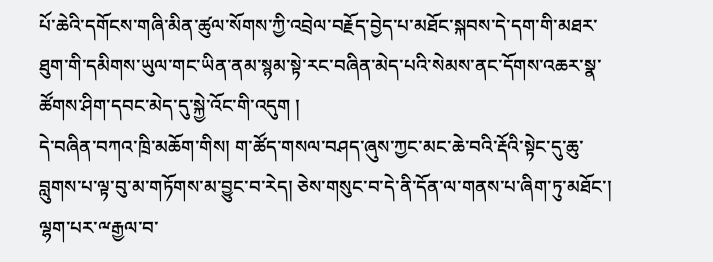པོ་ཆེའི་དགོངས་གཞི་མིན་ཚུལ་སོགས་ཀྱི་འབྲེལ་བརྗོད་བྱེད་པ་མཐོང་སྐབས་དེ་དག་གི་མཐར་ཐུག་གི་དམིགས་ཡུལ་གང་ཡིན་ནམ་སྙམ་སྟེ་རང་བཞིན་མེད་པའི་སེམས་ནང་དོགས་འཆར་སྣ་ཚོགས་ཤིག་དབང་མེད་དུ་སྐྱེ་འོང་གི་འདུག །
དེ་བཞིན་བཀའ་ཁྲི་མཆོག་གིས། ག་ཚོད་གསལ་བཤད་ཞུས་ཀྱང་མང་ཆེ་བའི་རྡོའི་སྟེང་དུ་ཆུ་བླུགས་པ་ལྟ་བུ་མ་གཏོགས་མ་བྱུང་བ་རེད། ཅེས་གསུང་བ་དེ་ནི་དོན་ལ་གནས་པ་ཞིག་ཏུ་མཐོང་། ལྷག་པར་ྋརྒྱལ་བ་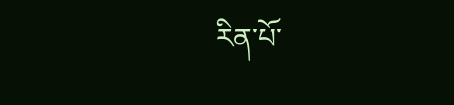རིན་པོ་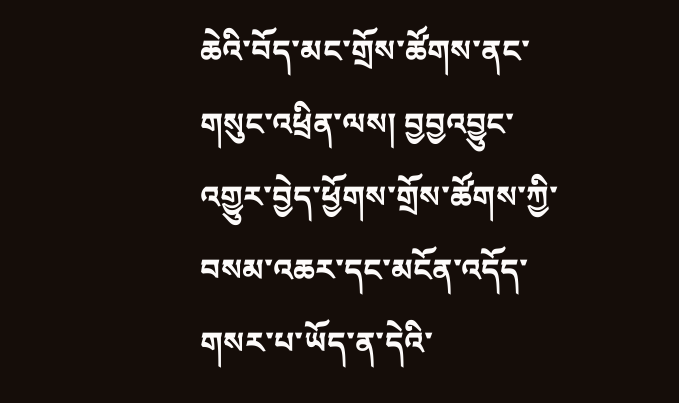ཆེའི་བོད་མང་གྲོས་ཚོགས་ནང་གསུང་འཕྲིན་ལས། བྱབྱའབྱུང་འགྱུར་བྱེད་ཕྱོགས་གྲོས་ཚོགས་ཀྱི་བསམ་འཆར་དང་མངོན་འདོད་གསར་པ་ཡོད་ན་དེའི་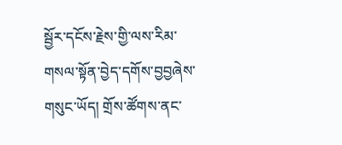སྦྱོར་དངོས་རྗེས་གྱི་ལས་རིམ་གསལ་སྟོན་བྱེད་དགོས་བྱབྱཞེས་གསུང་ཡོད། གྲོས་ཚོགས་ནང་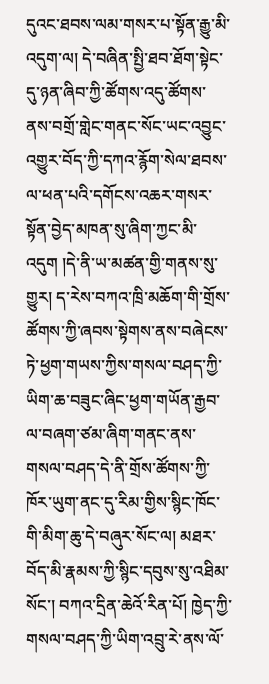དུའང་ཐབས་ལམ་གསར་པ་སྟོན་རྒྱུ་མི་འདུག་ལ། དེ་བཞིན་སྤྱི་ཐབ་ཐོག་སྟེང་དུ་ཉན་ཞིབ་ཀྱི་ཚོགས་འདུ་ཚོགས་ནས་བགྲོ་གླེང་གནང་སོང་ཡང་འབྱུང་འགྱུར་བོད་ཀྱི་དཀའ་རྙོག་སེལ་ཐབས་ལ་ཕན་པའི་དགོངས་འཆར་གསར་སྟོན་བྱེད་མཁན་སུ་ཞིག་ཀྱང་མི་འདུག །དེ་ནི་ཡ་མཚན་གྱི་གནས་སུ་གྱུར། ད་རེས་བཀའ་ཁྲི་མཆོག་གི་གྲོས་ཚོགས་ཀྱི་ཞབས་སྟེགས་ནས་བཞེངས་ཏེ་ཕྱག་གཡས་ཀྱིས་གསལ་བཤད་ཀྱི་ཡིག་ཆ་བཟུང་ཞིང་ཕྱག་གཡོན་རྒྱབ་ལ་བཞག་ཙམ་ཞིག་གནང་ནས་གསལ་བཤད་དེ་ནི་གྲོས་ཚོགས་ཀྱི་ཁོར་ཡུག་ནང་དུ་རིམ་གྱིས་སྙིང་ཁོང་གི་མིག་ཆུ་དེ་བཞུར་སོང་ལ། མཐར་བོད་མི་རྣམས་ཀྱི་སྙིང་དབུས་སུ་འཐིམ་སོང་། བཀའ་དྲིན་ཆེའོ་རིན་པོ། ཁྱེད་ཀྱི་གསལ་བཤད་ཀྱི་ཡིག་འབྲུ་རེ་ནས་ལོ་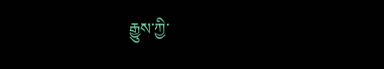རྒྱུས་ཀྱི་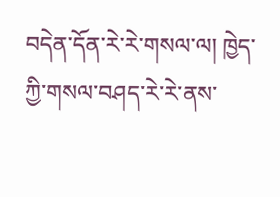བདེན་དོན་རེ་རེ་གསལ་ལ། ཁྱེད་ཀྱི་གསལ་བཤད་རེ་རེ་ནས་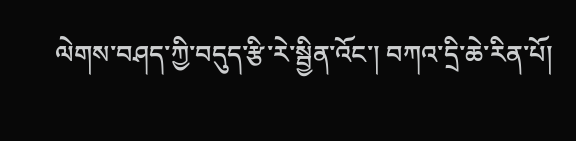ལེགས་བཤད་ཀྱི་བདུད་རྩི་རེ་སྦྱིན་འོང་། བཀའ་དྲི་ཆེ་རིན་པོ།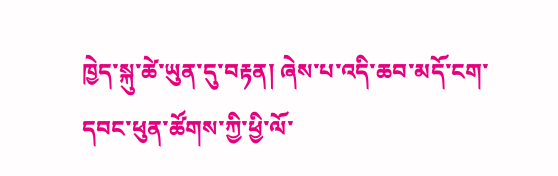ཁྱེད་སྐུ་ཚེ་ཡུན་དུ་བརྟན། ཞེས་པ་འདི་ཆབ་མདོ་ངག་དབང་ཕུན་ཚོགས་ཀྱི་ཕྱི་ལོ་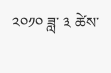༢༠༡༠ ཟླ་ ༣ ཚེས་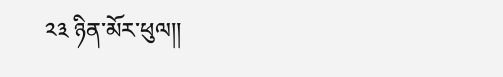༢༣ ཉིན་མོར་ཕུལ།།